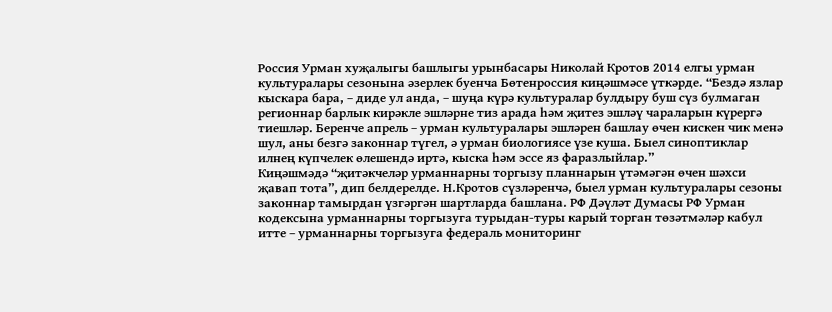Россия Урман хуҗалыгы башлыгы урынбасары Николай Кротов 2014 елгы урман культуралары сезонына әзерлек буенча Бөтенроссия киңәшмәсе үткәрде. “Бездә язлар кыскара бара, – диде ул анда, – шуңа күрә культуралар булдыру буш сүз булмаган регионнар барлык кирәкле эшләрне тиз арада һәм җитез эшләү чараларын күрергә тиешләр. Беренче апрель – урман культуралары эшләрен башлау өчен кискен чик менә шул, аны безгә законнар түгел, ә урман биологиясе үзе куша. Быел синоптиклар илнең күпчелек өлешендә иртә, кыска һәм эссе яз фаразлыйлар.”
Киңәшмәдә “җитәкчеләр урманнарны торгызу планнарын үтәмәгән өчен шәхси җавап тота”, дип белдерелде. Н.Кротов сүзләренчә, быел урман культуралары сезоны законнар тамырдан үзгәргән шартларда башлана. РФ Дәүләт Думасы РФ Урман кодексына урманнарны торгызуга турыдан-туры карый торган төзәтмәләр кабул итте – урманнарны торгызуга федераль мониторинг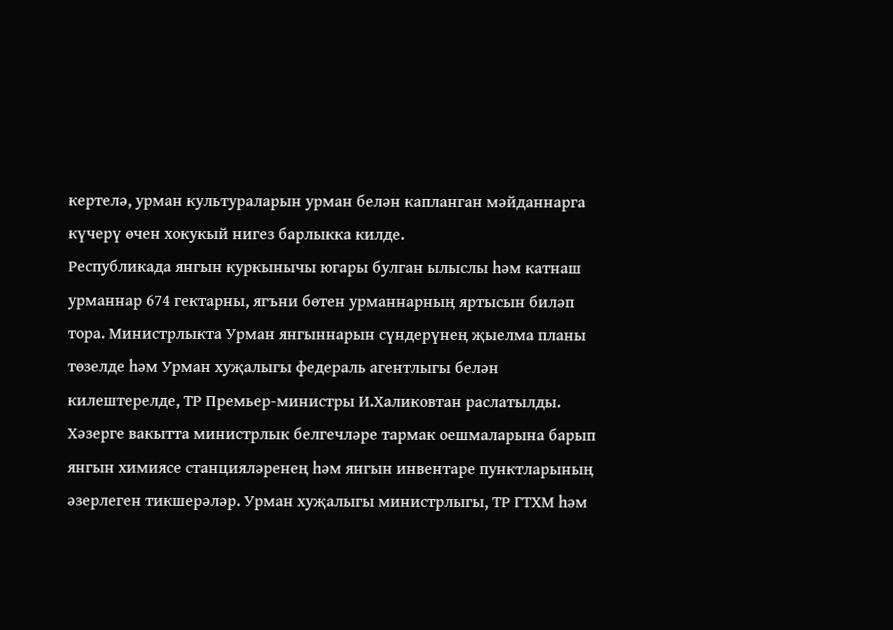кертелә, урман культураларын урман белән капланган мәйданнарга күчерү өчен хокукый нигез барлыкка килде.
Республикада янгын куркынычы югары булган ылыслы һәм катнаш урманнар 674 гектарны, ягъни бөтен урманнарның яртысын биләп тора. Министрлыкта Урман янгыннарын сүндерүнең җыелма планы төзелде һәм Урман хуҗалыгы федераль агентлыгы белән килештерелде, ТР Премьер-министры И.Халиковтан раслатылды.
Хәзерге вакытта министрлык белгечләре тармак оешмаларына барып янгын химиясе станцияләренең һәм янгын инвентаре пунктларының әзерлеген тикшерәләр. Урман хуҗалыгы министрлыгы, ТР ГТХМ һәм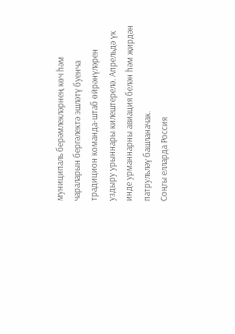муниципаль берәмлекләрнең көч һәм чараларын бергәлектә эшләтү буенча традицион команда-штаб өйрәнүләрен уздыру урыннары килештерелә. Апрельдә үк инде урманнарны авиация белән һәм җирдән патрульләү башланачак.
Соңгы елларда Россия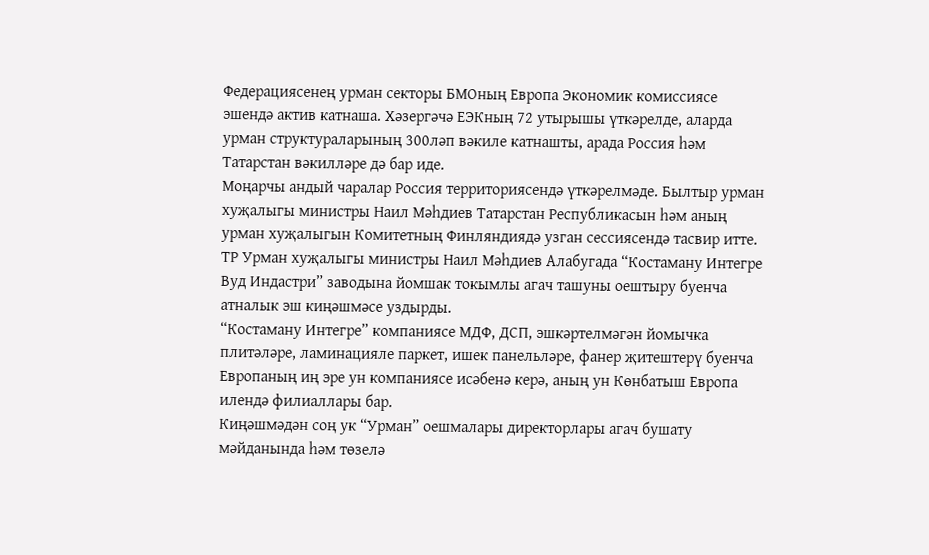Федерациясенең урман секторы БМОның Европа Экономик комиссиясе эшендә актив катнаша. Хәзергәчә ЕЭКның 72 утырышы үткәрелде, аларда урман структураларының 300ләп вәкиле катнашты, арада Россия һәм Татарстан вәкилләре дә бар иде.
Моңарчы андый чаралар Россия территориясендә үткәрелмәде. Былтыр урман хуҗалыгы министры Наил Мәһдиев Татарстан Республикасын һәм аның урман хуҗалыгын Комитетның Финляндиядә узган сессиясендә тасвир итте.
ТР Урман хуҗалыгы министры Наил Мәһдиев Алабугада “Костаману Интегре Вуд Индастри” заводына йомшак токымлы агач ташуны оештыру буенча атналык эш киңәшмәсе уздырды.
“Костаману Интегре” компаниясе МДФ, ДСП, эшкәртелмәгән йомычка плитәләре, ламинацияле паркет, ишек панельләре, фанер җитештерү буенча Европаның иң эре ун компаниясе исәбенә керә, аның ун Көнбатыш Европа илендә филиаллары бар.
Киңәшмәдән соң ук “Урман” оешмалары директорлары агач бушату мәйданында һәм төзелә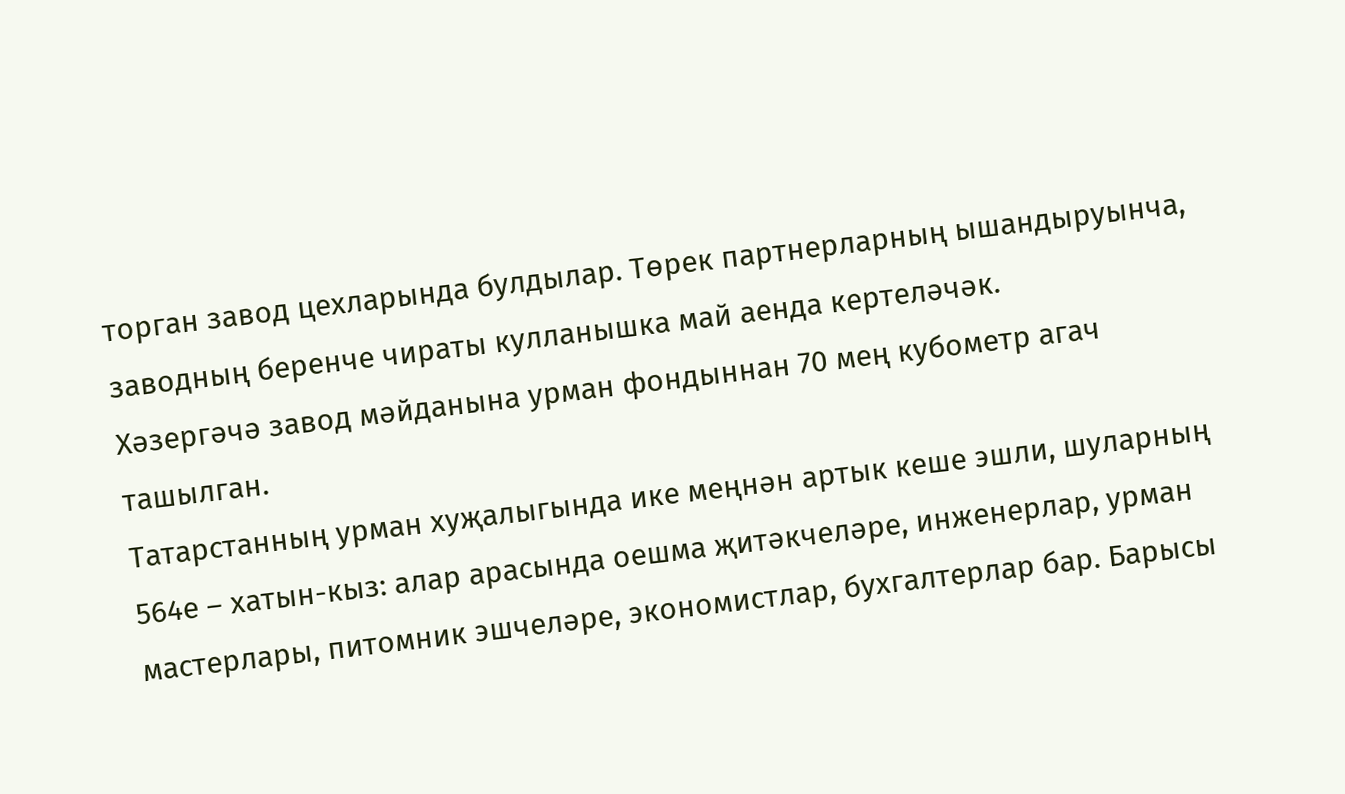торган завод цехларында булдылар. Төрек партнерларның ышандыруынча, заводның беренче чираты кулланышка май аенда кертеләчәк.
Хәзергәчә завод мәйданына урман фондыннан 70 мең кубометр агач ташылган.
Татарстанның урман хуҗалыгында ике меңнән артык кеше эшли, шуларның 564е – хатын-кыз: алар арасында оешма җитәкчеләре, инженерлар, урман мастерлары, питомник эшчеләре, экономистлар, бухгалтерлар бар. Барысы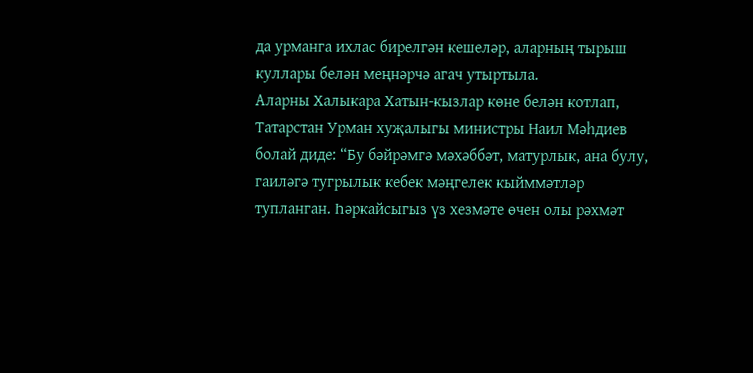да урманга ихлас бирелгән кешеләр, аларның тырыш куллары белән меңнәрчә агач утыртыла.
Аларны Халыкара Хатын-кызлар көне белән котлап, Татарстан Урман хуҗалыгы министры Наил Мәһдиев болай диде: “Бу бәйрәмгә мәхәббәт, матурлык, ана булу, гаиләгә тугрылык кебек мәңгелек кыйммәтләр тупланган. Һәркайсыгыз үз хезмәте өчен олы рәхмәт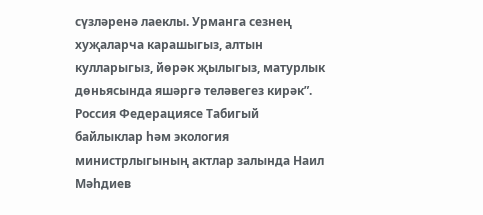сүзләренә лаеклы. Урманга сезнең хуҗаларча карашыгыз, алтын кулларыгыз, йөрәк җылыгыз, матурлык дөньясында яшәргә теләвегез кирәк”.
Россия Федерациясе Табигый байлыклар һәм экология министрлыгының актлар залында Наил Мәһдиев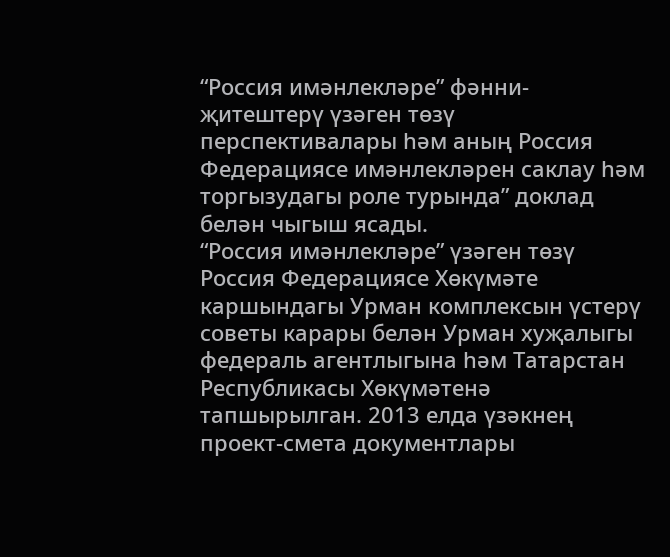“Россия имәнлекләре” фәнни-җитештерү үзәген төзү перспективалары һәм аның Россия Федерациясе имәнлекләрен саклау һәм торгызудагы роле турында” доклад белән чыгыш ясады.
“Россия имәнлекләре” үзәген төзү Россия Федерациясе Хөкүмәте каршындагы Урман комплексын үстерү советы карары белән Урман хуҗалыгы федераль агентлыгына һәм Татарстан Республикасы Хөкүмәтенә тапшырылган. 2013 елда үзәкнең проект-смета документлары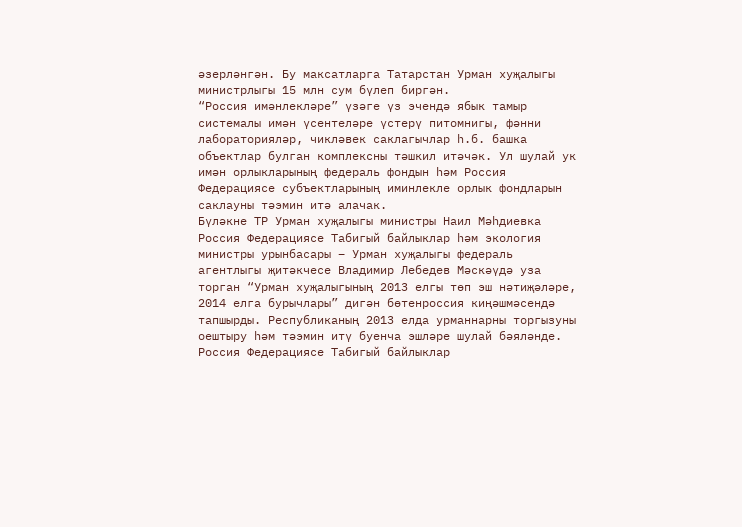әзерләнгән. Бу максатларга Татарстан Урман хуҗалыгы министрлыгы 15 млн сум бүлеп биргән.
“Россия имәнлекләре” үзәге үз эчендә ябык тамыр системалы имән үсентеләре үстерү питомнигы, фәнни лабораторияләр, чикләвек саклагычлар һ.б. башка объектлар булган комплексны тәшкил итәчәк. Ул шулай ук имән орлыкларының федераль фондын һәм Россия Федерациясе субъектларының иминлекле орлык фондларын саклауны тәэмин итә алачак.
Бүләкне ТР Урман хуҗалыгы министры Наил Мәһдиевка Россия Федерациясе Табигый байлыклар һәм экология министры урынбасары – Урман хуҗалыгы федераль агентлыгы җитәкчесе Владимир Лебедев Мәскәүдә уза торган “Урман хуҗалыгының 2013 елгы төп эш нәтиҗәләре, 2014 елга бурычлары” дигән бөтенроссия киңәшмәсендә тапшырды. Республиканың 2013 елда урманнарны торгызуны оештыру һәм тәэмин итү буенча эшләре шулай бәяләнде.
Россия Федерациясе Табигый байлыклар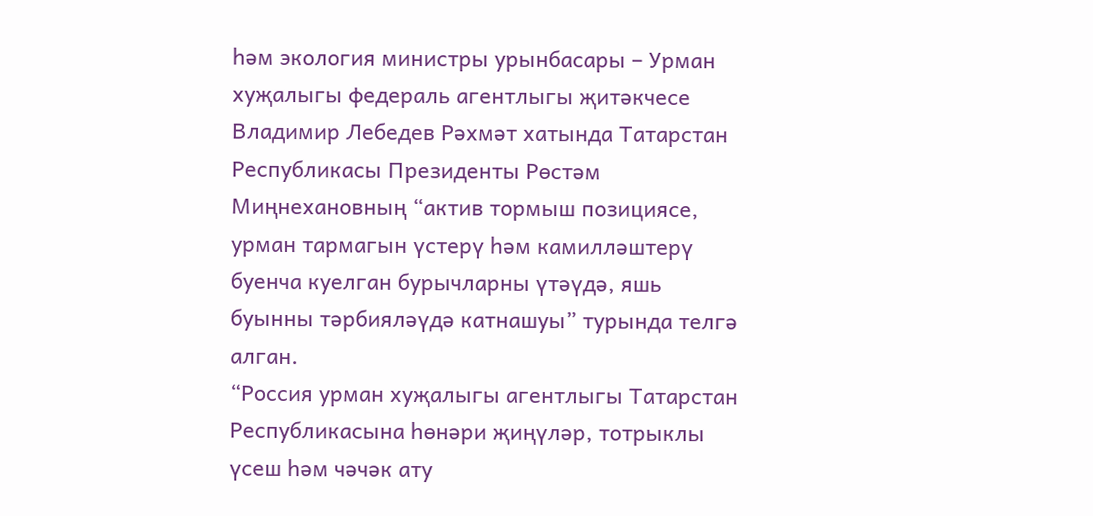һәм экология министры урынбасары – Урман хуҗалыгы федераль агентлыгы җитәкчесе Владимир Лебедев Рәхмәт хатында Татарстан Республикасы Президенты Рөстәм Миңнехановның “актив тормыш позициясе, урман тармагын үстерү һәм камилләштерү буенча куелган бурычларны үтәүдә, яшь буынны тәрбияләүдә катнашуы” турында телгә алган.
“Россия урман хуҗалыгы агентлыгы Татарстан Республикасына һөнәри җиңүләр, тотрыклы үсеш һәм чәчәк ату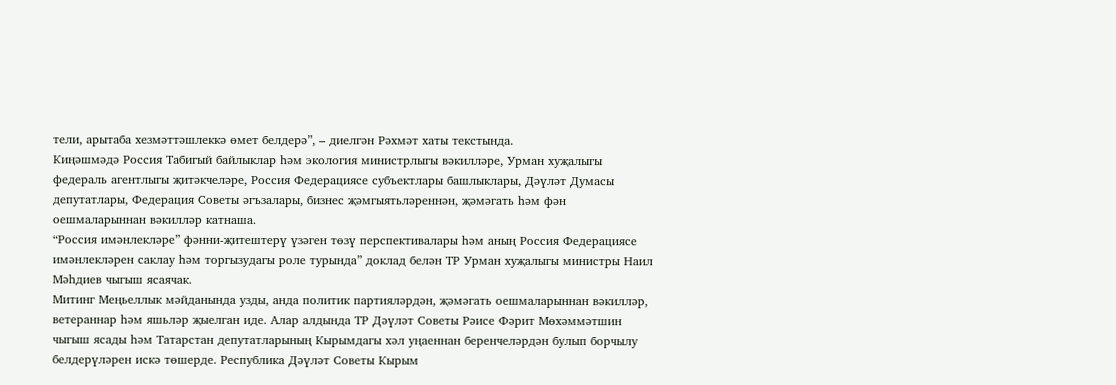тели, арытаба хезмәттәшлеккә өмет белдерә”, – диелгән Рәхмәт хаты текстында.
Киңәшмәдә Россия Табигый байлыклар һәм экология министрлыгы вәкилләре, Урман хуҗалыгы федераль агентлыгы җитәкчеләре, Россия Федерациясе субъектлары башлыклары, Дәүләт Думасы депутатлары, Федерация Советы әгъзалары, бизнес җәмгыятьләреннән, җәмәгать һәм фән оешмаларыннан вәкилләр катнаша.
“Россия имәнлекләре” фәнни-җитештерү үзәген төзү перспективалары һәм аның Россия Федерациясе имәнлекләрен саклау һәм торгызудагы роле турында” доклад белән ТР Урман хуҗалыгы министры Наил Мәһдиев чыгыш ясаячак.
Митинг Меңьеллык мәйданында узды, анда политик партияләрдән, җәмәгать оешмаларыннан вәкилләр, ветераннар һәм яшьләр җыелган иде. Алар алдында ТР Дәүләт Советы Рәисе Фәрит Мөхәммәтшин чыгыш ясады һәм Татарстан депутатларының Кырымдагы хәл уңаеннан беренчеләрдән булып борчылу белдерүләрен искә төшерде. Республика Дәүләт Советы Кырым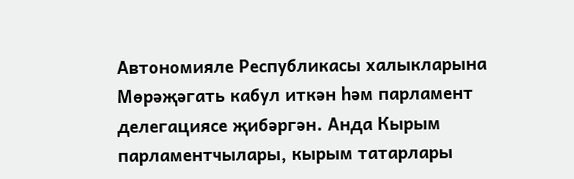Автономияле Республикасы халыкларына Мөрәҗәгать кабул иткән һәм парламент делегациясе җибәргән. Анда Кырым парламентчылары, кырым татарлары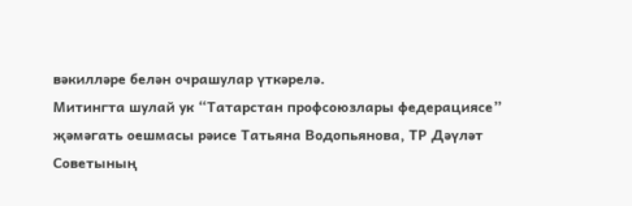вәкилләре белән очрашулар үткәрелә.
Митингта шулай ук “Татарстан профсоюзлары федерациясе” җәмәгать оешмасы рәисе Татьяна Водопьянова, ТР Дәүләт Советының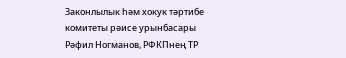Законлылык һәм хокук тәртибе комитеты рәисе урынбасары Рәфил Ногманов, РФКПнең ТР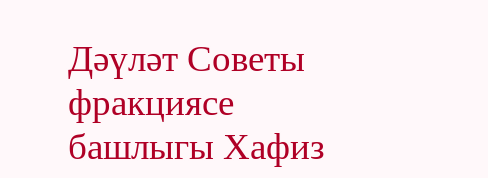Дәүләт Советы фракциясе башлыгы Хафиз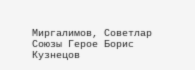Миргалимов, Советлар Союзы Герое Борис Кузнецов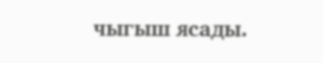чыгыш ясады.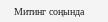Митинг соңында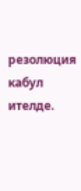резолюция кабул ителде.